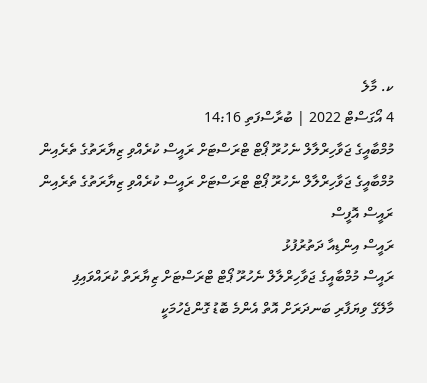ކ. މާލެ
4 އޯގަސްޓް 2022 | ބުރާސްފަތި 14:16
މުމްބާއީގެ ޖަވާހިރްލާލް ނެހުރޫ ޕޯޓް ޓްރަސްޓަށް ރައީސް ކުރެއްވި ޒިޔާރަތުގެ ތެރެއިން
މުމްބާއީގެ ޖަވާހިރްލާލް ނެހުރޫ ޕޯޓް ޓްރަސްޓަށް ރައީސް ކުރެއްވި ޒިޔާރަތުގެ ތެރެއިން
ރައީސް އޮފީސް
ރައީސް އިންޑިއާ ދަތުރުފުޅު
ރައީސް މުމްބާއީގެ ޖަވާހިރްލާލް ނެހުރޫ ޕޯޓް ޓްރަސްޓަށް ޒިޔާރަތް ކުރައްވައިފި
މާލޭގެ ވިޔަފާރި ބަނދަރަށް އޮތް އެންމެ ބޮޑު ގޮންޖެހުމަކީ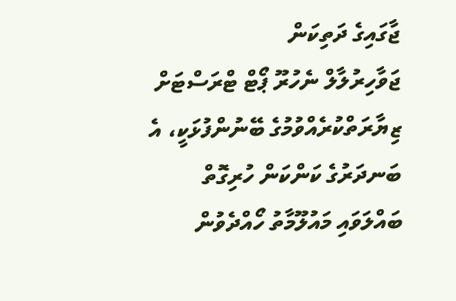ޖާގައިގެ ދަތިކަން
ޖަވާހިރުލާލް ނެހުރޫ ޕޯޓް ޓްރަސްޓަށް ޒިޔާރަތްކުރެއްވުމުގެ ބޭނުންފުޅަކީ، އެ ބަނދަރުގެ ކަންކަން ހުރިގޮތް ބައްލަވައި މައުލޫމާތު ހޯއްދެވުން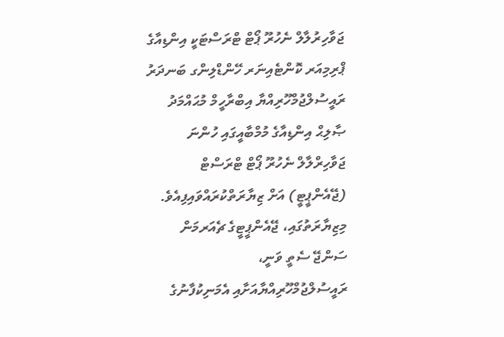ޖަވާހިރުލާލް ނެހުރޫ ޕޯޓް ޓްރަސްޓަކީ އިންޑިއާގެ ޕްރިމިއަރ ކޮންޓެއިނަރ ހޭންޑްލިންގ ބަނދަރު
ރައީސުލްޖުމްހޫރިއްޔާ އިބްރާހީމް މުޙައްމަދު ޞާލިޙް އިންޑިއާގެ މުމްބާއީގައި ހުންނަ ޖަވާހިރްލާލް ނެހުރޫ ޕޯޓް ޓްރަސްޓް (ޖޭއެންޕީޓީ) އަށް ޒިޔާރަތްކުރައްވައިފިއެވެ.
މިޒިޔާރަތުގައި، ޖޭއެންޕީޓީގެ ޗެއަރމަން ސަންޖޭ ސެތީ ވަނީ، ރައީސުލްޖުމްހޫރިއްޔާއަށާއި އެމަނިކުފާނުގެ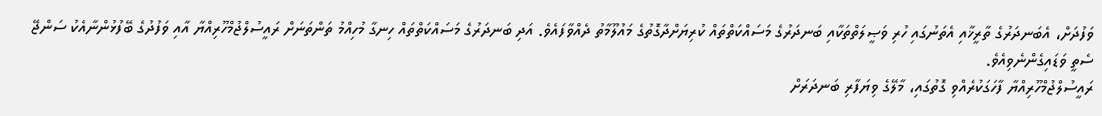ވަފުދަށް، އެބަނދަރުގެ ތާރީޚާއި އެތަނުގައި ހުރި ވަޞީލަތްތަކާއި ބަނދަރުގެ މަސައްކަތްތައް ކުރިޔަށްދާގޮތުގެ މައުލޫމާތު ދެއްވާފައެވެ. އަދި ބަނދަރުގެ މަސައްކަތްތައް ހިނގާ މުހިއްމު ތަންތަނަށް ރައީސުލްޖުމްހޫރިއްޔާ އާއި ވަފުދުގެ ބޭފުޅުންނާއެކު ސަންޖޭ ސެތީ ވަޑައިގެންނެވިއެވެ.
ރައީސުލްޖުމްހޫރިއްޔާ ފާހަގަކުރެއްވި ގޮތުގައި، މާލޭގެ ވިޔަފާރި ބަނދަރަށް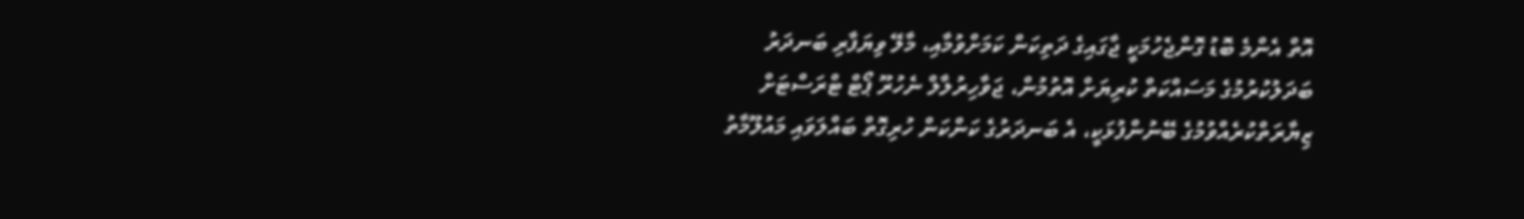އޮތް އެންމެ ބޮޑު ގޮންޖެހުމަކީ ޖާގައިގެ ދަތިކަން ކަމަށްވުމާއި، މާލޭ ވިޔަފާރި ބަނދަރު ބަދަލުކުރުމުގެ މަސައްކަތް ކުރިޔަށް އޮތުމުން، ޖަވާހިރުލާލް ނެހުރޫ ޕޯޓް ޓްރަސްޓަށް ޒިޔާރަތްކުރެއްވުމުގެ ބޭނުންފުޅަކީ، އެ ބަނދަރުގެ ކަންކަން ހުރިގޮތް ބައްލަވައި މައުލޫމާތު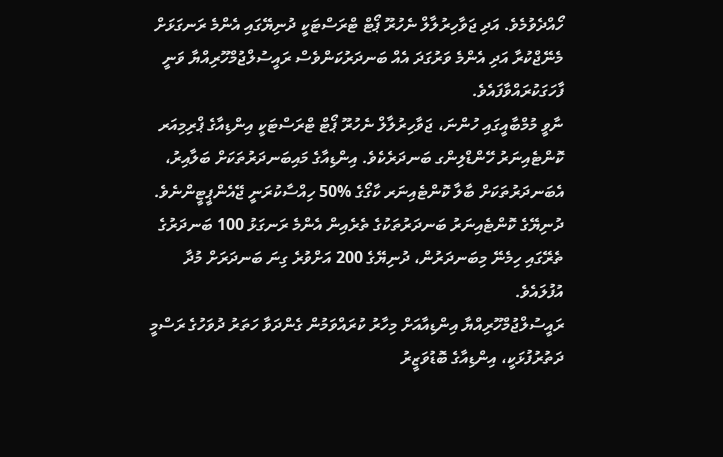ހޯއްދެވުމެވެ. އަދި ޖަވާހިރުލާލް ނެހުރޫ ޕޯޓް ޓްރަސްޓަކީ ދުނިޔޭގައި އެންމެ ރަނގަޅަށް މެނޭޖްކުރާ އަދި އެންމެ ވަރުގަދަ އެއް ބަނދަރުކަންވެސް ރައީސުލްޖުމްހޫރިއްޔާ ވަނީ ފާހަގަކުރައްވާފައެވެ.
ނާވީ މުމްބާއީގައި ހުންނަ، ޖަވާހިރުލާލް ނެހުރޫ ޕޯޓް ޓްރަސްޓަކީ އިންޑިއާގެ ޕްރިމިއަރ ކޮންޓެއިނަރު ހޭންޑްލިންގ ބަނދަރެކެވެ. އިންޑިއާގެ މައިބަނދަރުތަކަށް ބަލާއިރު، އެބަނދަރުތަކަށް ބާލާ ކޮންޓެއިނަރ ކާގޯގެ %50 ހިއްސާކުރަނީ ޖޭއެންޕީޓީންނެވެ. ދުނިޔޭގެ ކޮންޓެއިނަރު ބަނދަރުތަކުގެ ތެރެއިން އެންމެ ރަނގަޅު 100 ބަނދަރުގެ ތެރޭގައި ހިމެނޭ މިބަނދަރުން، ދުނިޔޭގެ 200 އަށްވުރެ ގިނަ ބަނދަރަށް މުދާ އުފުލައެވެ.
ރައީސުލްޖުމްހޫރިއްޔާ އިންޑިއާއަށް މިހާރު ކުރައްވަމުން ގެންދަވާ ހަތަރު ދުވަހުގެ ރަސްމީ ދަތުރުފުޅަކީ، އިންޑިއާގެ ބޮޑުވަޒީރު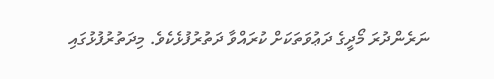ނަރެންދުރަ މޯދީގެ ދަޢުވަތަކަށް ކުރައްވާ ދަތުރުފުޅެކެވެ. މިދަތުރުފުޅުގައި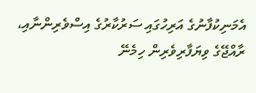އެމަނިކުފާނުގެ އަރިހުގައި ސަރުކާރުގެ އިސްވެރިންނާއި، ރާއްޖޭގެ ވިޔަފާރިވެރިން ހިމެނޭ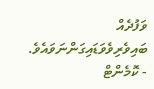ވަފުދެއް ބައިވެރިވެވަޑައިގަންނަވައެވެ.
- ކޮމެންޓް